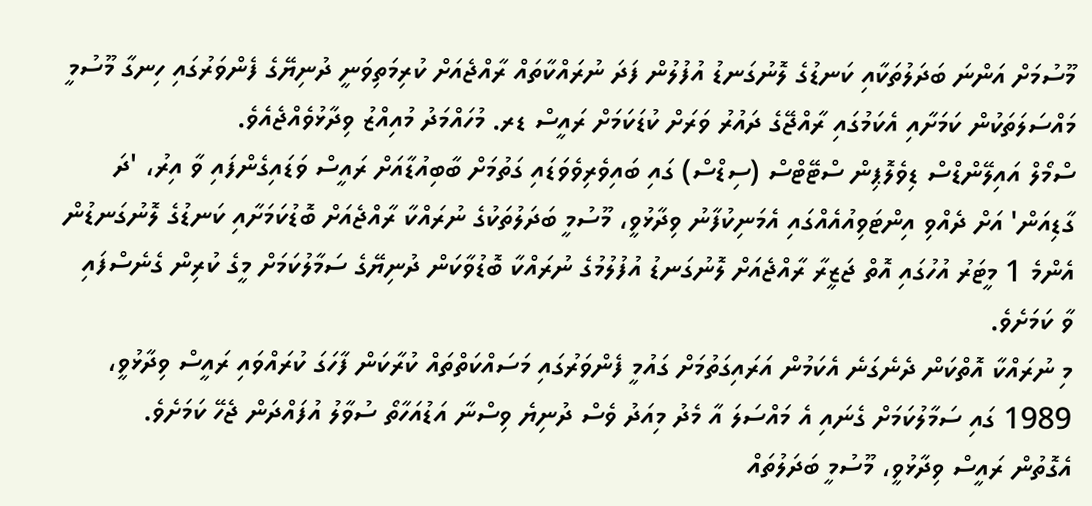މޫސުމަށް އަންނަ ބަދަލުތަކާއި ކަނޑުގެ ލޮނުގަނޑު އުފުލުން ފަދަ ނުރައްކާތައް ރާއްޖެއަށް ކުރިމަތިވަނީ ދުނިޔޭގެ ފެންވަރުގައި ހިނގާ މޫސުމީ މައްސަލަތަކުން ކަމަށާއި އެކަމުގައި ރާއްޖޭގެ ދައުރު ވަރަށް ކުޑަކަމަށް ރައީސް ޑރ. މުހައްމަދު މުއިއްޒު ވިދާޅުވެއްޖެއެވެ.
ސްމޯލް އައިލޭންޑްސް ޑިވެލޮޕިން ސްޓޭޓްސް (ސިޑްސް) ގައި ބައިވެރިވެވަޑައި ގަތުމަށް ބާބިއުޑާއަށް ރައީސް ވަޑައިގެންފައި ވާ އިރު، 'ދަ ގާޑިއަން' އަށް ދެއްވި އިންޓަވިއުއެއްގައި އެމަނިކުފާނު ވިދާޅުވީ، މޫސުމީ ބަދަލުތަކުގެ ނުރައްކާ ރާއްޖެއަށް ބޮޑުކަމަށާއި ކަނޑުގެ ލޮނުގަނޑުން އެންމެ 1 މީޓަރު އުހުގައި އޮތް ޖަޒީރާ ރާއްޖެއަށް ލޮނުގަނޑު އުފުލުމުގެ ނުރައްކާ ބޮޑުވާކަން ދުނިޔޭގެ ސަމާލުކަމަށް މީގެ ކުރިން ގެނެސްފައި ވާ ކަމަށެވެ.
މި ނުރައްކާ އޮތްކަން ދެނެގަނެ އެކަމުން އަރައިގަތުމަށް ގައުމީ ފެންވަރުގައި މަސައްކަތްތައް ކުރާކަން ފާހަގަ ކުރައްވައި ރައީސް ވިދާޅުވީ، 1989 ގައި ސަމާލުކަމަށް ގެނައި އެ މައްސަލަ އާ މެދު މިއަދު ވެސް ދުނިޔެ ވިސްނާ އަޑުއަހާތޯ ސުވާލު އުފައްދަން ޖެހޭ ކަމަށެވެ.
އެގޮތުން ރައީސް ވިދާޅުވީ، މޫސުމީ ބަދަލުތައް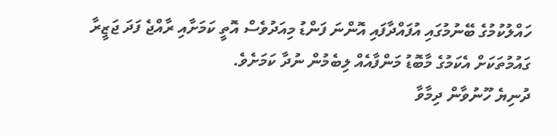ހައްލުކުމުގެ ބޭނުމުގައި އުފައްދާފައި އޮންނަ ފަންޑު މިއަދުވެސް އޮތީ ކަމަށާއި ރާއްޖެ ފަދަ ޖަޒީރާ ގައުމުތަކަށް އެކަމުގެ މާބޮޑު މަންފާއެއް ލިބެމުން ނުދާ ކަމަށެވެ.
ދުނިޔެ ހޫނުވާން ދިމާވާ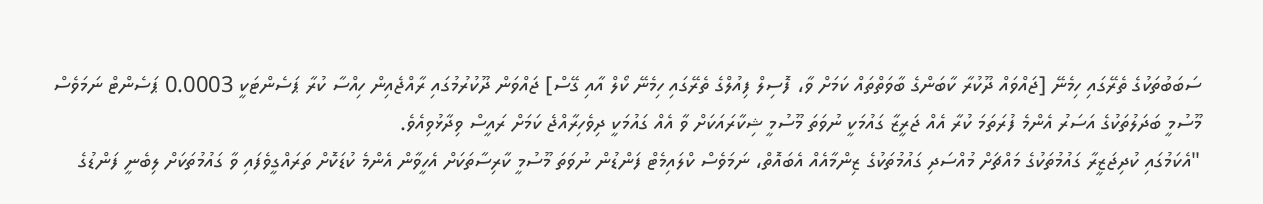ސަބަބުތަކުގެ ތެރޭގައި ހިމެނޭ [ޖައްވައް ދޫކުރާ ކާބަންގެ ބާވަތްތައް ކަމަށް ވާ، ފޮސިލް ފިއުލްގެ ތެރޭގައި ހިމެނޭ ކޯލް އާއި ގޭސް] ޖައްވަން ދޫކުރުމުގައި ރާއްޖެއިން ހިއްސާ ކުރާ ޕަސެންޓަކީ 0.0003 ޕަސެންޓް ނަމަވެސް މޫސުމީ ބަދަލުތަކުގެ އަސަރު އެންމެ ފުރަތަމަ ކުރާ އެއް ޖަރީޒާ ގައުމަކީ ނުވަތަ މޫސުމީ ޝިކާރައަކަށް ވާ އެއް ގައުމަކީ ދިވެހިރާއްޖެ ކަމަށް ރައީސް ވިދާޅުވިއެވެ.
"އެކަމުގައި ކުދިޖަޒީރާ ގައުމުތަކުގެ މައްޗަށް މުއްސަދި ގައުމުތަކުގެ ޒިންމާއެއް އެބައޮތް، ނަމަވެސް ކްލައިމެޓް ފަންޑުން ނުވަތަ މޫސުމީ ކާރިސާތަކަށް އެހީވާން އެންމެ ކުޑަކޮށް ތަރައްގީވެފައި ވާ ގައުމުތަކަށް ލިބެނީ ފަންޑުގެ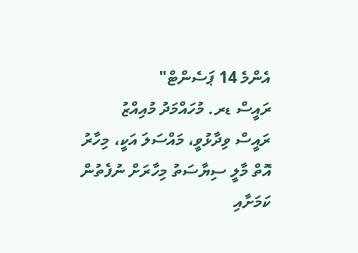އެންމެ 14 ޕަސެންޓް"
ރައީސް ޑރ. މުހައްމަދު މުއިއްޒު
ރައީސް ވިދާޅުވީ، މައްސަލަ އަކީ، މިހާރު އޮތް މާލީ ސިޔާސަތު މިހާރަށް ނުފެތުން ކަމަށާއި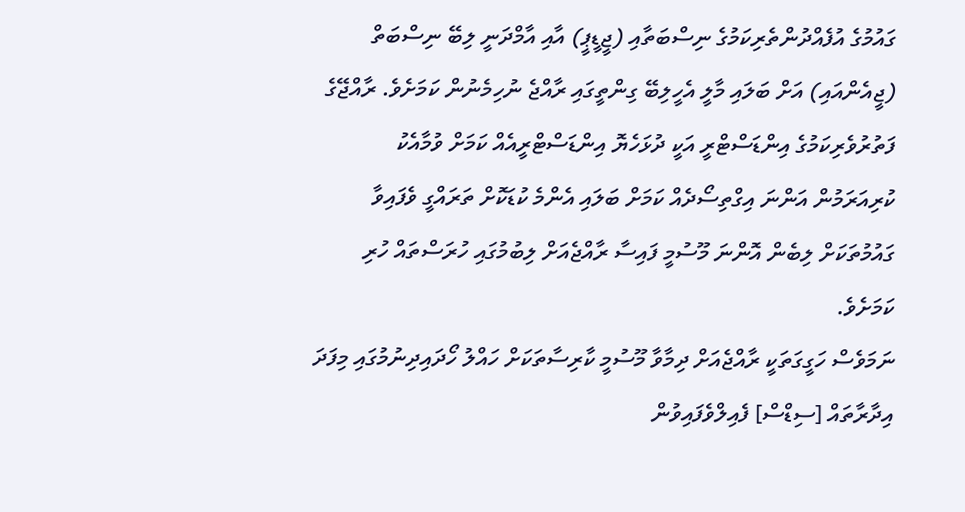ގައުމުގެ އުފެއްދުންތެރިކަމުގެ ނިސްބަތާއި (ޖީޑީޕީ) އާއި އާމްދަނީ ލިބޭ ނިސްބަތް (ޖީއެންއައި) އަށް ބަލައި މާލީ އެހީލިބޭ ގިންތީގައި ރާއްޖެ ނުހިމެނުން ކަމަށެވެ. ރާއްޖޭގެ ފަތުރުވެރިކަމުގެ އިންޑަސްޓްރީ އަކީ ދުޅަހެޔޮ އިންޑަސްޓްރީއެއް ކަމަށް ވުމާއެކު ކުރިއަރަމުން އަންނަ އިގްތިސޯދެއް ކަމަށް ބަލައި އެންމެ ކުޑަކޮށް ތަރައްގީ ވެފައިވާ ގައުމުތަކަށް ލިބެން އޮންނަ މޫސުމީ ފައިސާ ރާއްޖެއަށް ލިބުމުގައި ހުރަސްތައް ހުރި ކަމަށެވެ.
ނަމަވެސް ހަގީގަތަކީ ރާއްޖެއަށް ދިމާވާ މޫސުމީ ކާރިސާތަކަށް ހައްލު ހޯދައިދިނުމުގައި މިފަދަ އިދާރާތައް [ސިޑްސް] ފެއިލްވެފައިވުން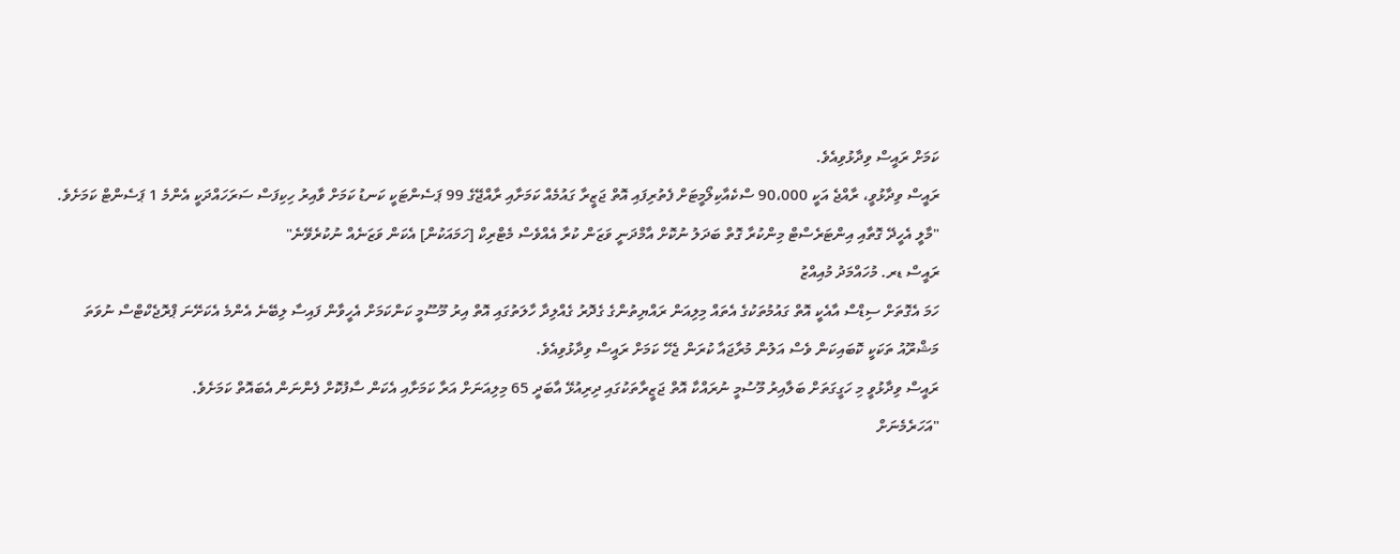ކަމަށް ރައީސް ވިދާޅުވިއެވެ.
ރައީސް ވިދާޅުވީ، ރާއްޖެ އަކީ 90،000 ސްކެއާކިލޯމީޓަށް ފެތުރިފައި އޮތް ޖަޒީރާ ގައުމެއް ކަމަށާއި ރާއްޖޭގެ 99 ޕަސެންޓަކީ ކަނޑު ކަމަށް ވާއިރު ހިކިފަސް ސަރަހައްދަކީ އެންމެ 1 ޕަސެންޓް ކަމަށެވެ.
"މާލީ އެހީދޭ ގޮތާއި އިންޓަރެސްޓް މިންކުރާ ގޮތް ބަދަލު ނުކޮށް އާމްދަނީ ވަޒަން ކުރާ އެއްވެސް މެޓްރިކް [ހަމައަކުން] އެކަން ވަޒަނެއް ނުކުރެވޭނެ"
ރައީސް ޑރ. މުހައްމަދު މުއިއްޒު
ހަމަ އެގޮތަށް ސިޑްސް އާއެކީ އޮތް ގައުމުތަކުގެ އެތައް މިލިއަން ރައްޔިތުންގެ ގެދޮރު ގެއްލިދާ ހާލަތުގައި އޮތް އިރު މޫސޫމީ ކަންކަމަށް އެހީވާން ފައިސާ ލިބޭނެ އެންމެ އެކަށޭނަ ޕްރޮޖެކްޓްސް ނުވަތަ މަޝްރޫއު ތަކަކީ ކޮބައިކަން ވެސް އަލުން މުރާޖައާ ކުރަން ޖެހޭ ކަމަށް ރައީސް ވިދާޅުވިއެވެ.
ރައީސް ވިދާޅުވީ މި ހަގީގަތަށް ބަލާއިރު މޫސުމީ ނުރައްކާ އޮތް ޖަޒީރާތަކުގައި ދިރިއުޅޭ އާބަދީ 65 މިލިއަނަށް އަރާ ކަމަށާއި އެކަން ސާފުކޮށް ފެންނަން އެބައޮތް ކަމަށެވެ.
"އަހަރެމެނަށް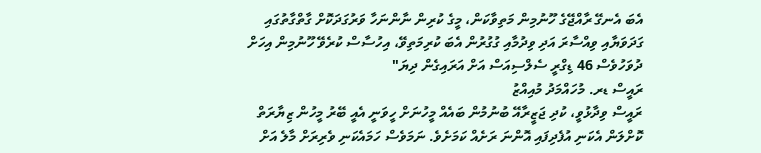އެބަ އެނގޭ ރާއްޖޭގެ ހޫނުމިން މަތިވާކަން، މީގެ ކުރިން ނާންނަހާ ވަރުގަދަކޮށް ގާތްގާތުގައި ގަދަވަޔާއި ވިއްސާރަ އަދި ވިދުމާއި ގުގުރުން އެބަ ކުރިމަތިވޭ، އިހުސާސް ކުރެވޭ ހޫނުމިން އިހަށް ދުވަހުވެސް 46 ޑިގްރީ ސެލްސިއަސް އަށް އަރައިގެން ދިޔަ"
ރައީސް ޑރ. މުހައްމަދު މުއިއްޒު
ރައީސް ވިދާޅުވީ، ކުދި ޖަޒީރާއޭ ބުނުމުން ބައެއް މީހުނަށް ހީވަނީ އެއީ ބޭރު މީހުން ޒިޔާރަތް ކޮށްލަން އެކަނި އުފެދިފައި އޮންނަ ރަށެއް ކަމަށެވެ. ނަމަވެސް ހަމައެކަނި ވެރިރަށް މާލެ އަށް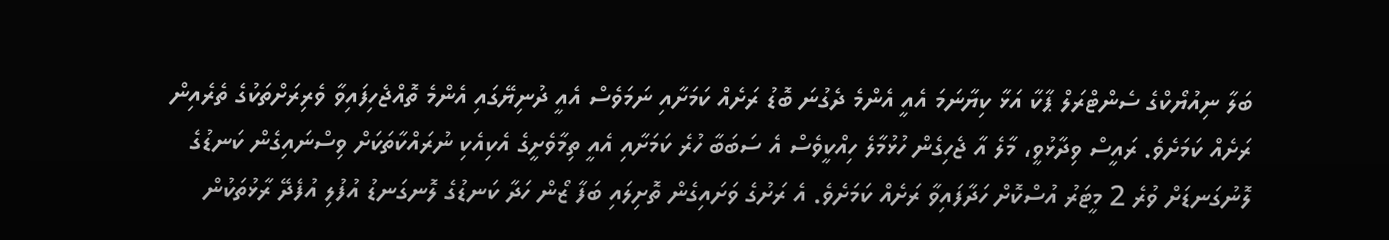ބަލާ ނިއުޔޯކްގެ ސެންޓްރަލް ޕާކާ އަޅާ ކިޔާނަމަ އެއީ އެންމެ ދެގުނަ ބޮޑު ރަށެއް ކަމަށާއި ނަމަވެސް އެއީ ދުނިޔޭގައި އެންމެ ތޮއްޖެހިފައިވާ ވެރިރަށްތަކުގެ ތެރެއިން ރަށެއް ކަމަށެވެ. ރައީސް ވިދާޅުވީ، މާލެ އާ ޖެހިގެން ހުޅުމާލެ ހިއްކީވެސް އެ ސަބަބާ ހުރެ ކަމަށާއި އެއީ ތިމާވެށީގެ އެކިއެކި ނުރައްކާތަކަށް ވިސްނައިގެން ކަނޑުގެ ލޮނުގަނޑަށް ވުރެ 2 މީޓަރު އުސްކޮށް ހަދާފައިވާ ރަށެއް ކަމަށެވެ. އެ ރަށުގެ ވަށައިގެން ތޮށިލައި ބަފާ ޒޯން ހަދާ ކަނޑުގެ ލޮނގަނޑު އުފުލި އުފެދޭ ރާޅުތަކުން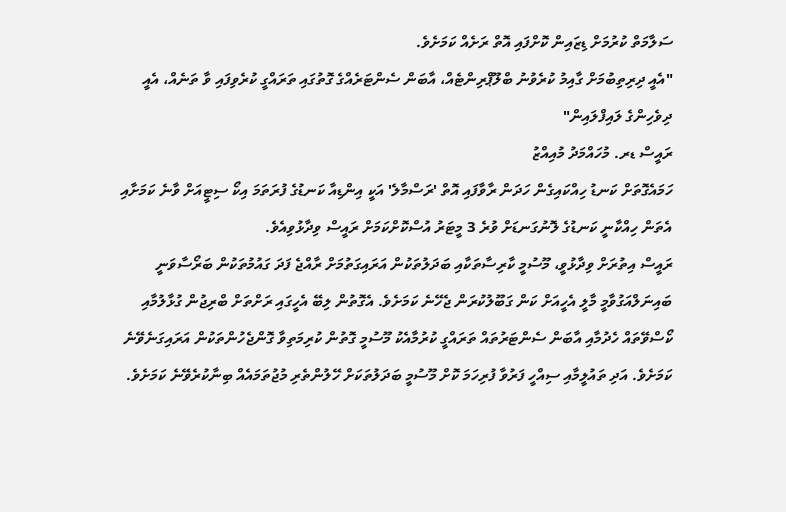ސަލާމަތް ކުރުމަށް ޑިޒައިން ކޮށްފައި އޮތް ރަށެއް ކަމަށެވެ.
"އެއީ ދިރިތިބުމަށް ގާއިމު ކުރެވުނު ބްލޫޕްރިންޓެއް، އާބަން ސެންޓަރެއްގެ ގޮތުގައި ތަރައްގީ ކުރެވިފައި ވާ ތަނެއް، އެއީ ދިވެހިންގެ ލައިފްލައިން"
ރައީސް ޑރ. މުހައްމަދު މުއިއްޒު
ހަމައެގޮތަށް ކަނޑު ހިއްކައިގެން ހަދަން ރާވާފައި އޮތް 'ރަސްމާލެ' އަކީ އިންޑިއާ ކަނޑުގެ ފުރަތަމަ އިކޯ ސިޓީއަށް ވާނެ ކަމަށާއި އެތަން ހިއްކާނީ ކަނޑުގެ ލޮނުގަނޑަށް ވުރެ 3 މީޓަރު އުސްކޮށްކަމަށް ރައީސް ވިދާޅުވިއެވެ.
ރައީސް އިތުރަށް ވިދާޅުވީ، މޫސުމީ ކާރިސާތަކާއި ބަދަލުތަކުން އަރައިގަތުމަށް ރާއްޖެ ފަދަ ގައުމުތަކުން ބަރޯސާވަނީ ބައިނަލްއަގުވާމީ މާލީ އެހީއަށް ކަން ގަބޫލުކުރަން ޖެހޭނެ ކަމަށެވެ. އެގޮތުން ލިބޭ އެހީގައި ރަށްތަށް ބްރިޖުން ގުޅާލުމާއި ކޯސްވޭތައް ހެދުމާއި އާބަން ސެންޓަރުތައް ތަރައްގީ ކުރުމާއެކު މޫސުމީ ގޮތުން ކުރިމަތިވާ ގޮންޖެހުންތަކުން އަރައިގަނެވޭނެ ކަމަށެވެ. އަދި ތައުލީމާއި ސިއްހީ ފަރުވާ ފުރިހަމަ ކޮށް މޫސުމީ ބަދަލުތަކަށް ހޭލުންތެރި މުޖުތަމައެއް ބިނާކުރެވޭނެ ކަމަށެވެ.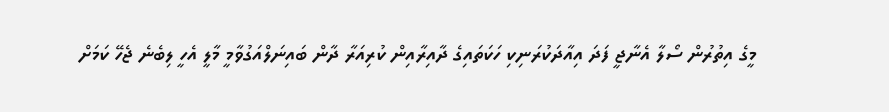މީގެ އިތުރުން ސޯލާ އެނާޖީ ފަދަ އިއާދަކުރަނިކި ހަކަތައިގެ ދާއިރާއިން ކުރިއަރާ ދާން ބައިނަލްއަގުވާމީ މާލީ އެހީ ލިބެނެ ޖެހޭ ކަމަށް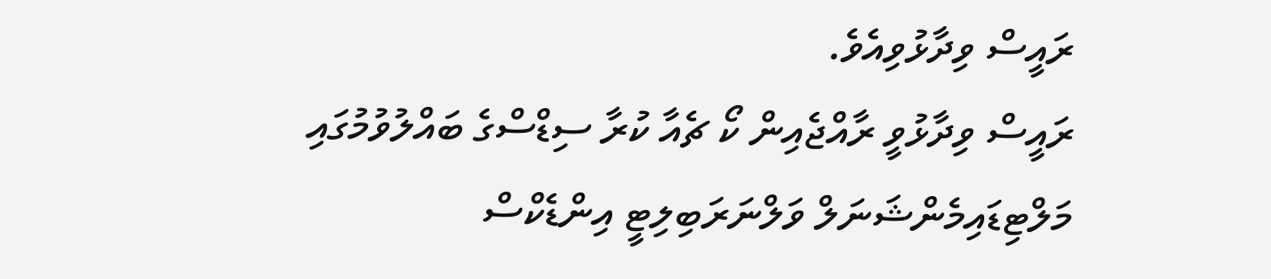ރައީސް ވިދާޅުވިއެވެ.
ރައީސް ވިދާޅުވީ ރާއްޖެއިން ކޯ ޗެއާ ކުރާ ސިޑްސްގެ ބައްލުވުމުގައި މަލްޓިޑައިމެންޝަނަލް ވަލްނަރަބިލިޓީ އިންޑެކްސް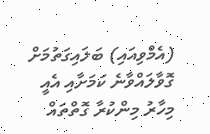(އެމްވިއައި) ބަލައިގަތުމަށް ގޮވާލައްވާނެ ކަމަށާއި އެއީ މިހާރު މިންކުރާ ގޮތްތައް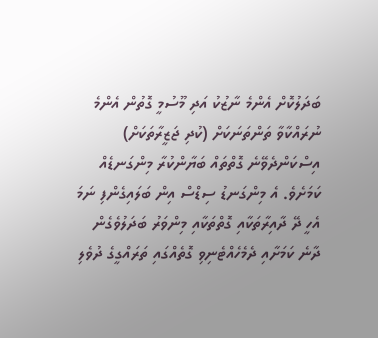ބަދަލުކޮށް އެންމެ ނާޒުކު އަދި މޫސުމީ ގޮތުން އެންމެ ނުރައްކާވާ ތަންތަނަކަށް (ކުދި ޖަޒީރާތަކަށް) އިސްކަންދެވޭނެ ގޮތްތައް ބަޔާންކުރާ މިންގަނޑެއް ކަމަށެވެ. އެ މިންގަނޑު ސިޑްސް އިން ބަލައިގެންފި ނަމަ އެހީ ދޭ ދާއިރާތަކާއި ގޮތްތަކާއި މިންވަރު ބަދަލުވެގެން ދާނެ ކަމަށާއި ދެމެހެއްޓެނިވި ގޮތެއްގައި ތަރައްގީގެ ދުވެލި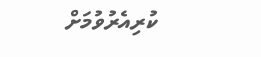ކުރިއެރުވުމަށް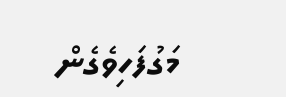މަގުފަހިވެގެން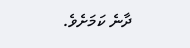ދާނެ ކަމަށެވެ.